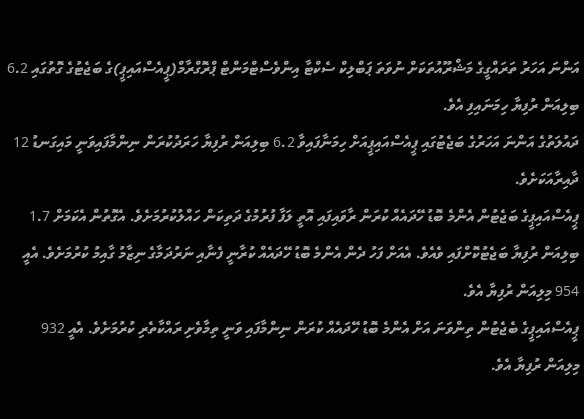އަންނަ އަހަރު ތަރައްގީގެ މަޝްރޫއުތަކަށް ނުވަތަ ޕަބްލިކް ސެކްޓާ އިންވެސްޓްމަންޓް ޕްރޮގްރާމް(ޕީއެސްއައިޕީ)ގެ ބަޖެޓުގެ ގޮތުގައި 6.2 ބިލިއަން ރުފިޔާ ހިމަނައިފި އެވެ.
ދައުލަތުގެ އަންނަ އަހަރުގެ ބަޖެޓުގައި ޕީއެސްއައިޕީއަށް ހިމަނާފައިވާ 6.2 ބިލިއަން ރުފިޔާ ހަރަދުކުރަން ނިންމާފައިވަނީ މައިގަނޑު 12 ދާއިރާއަކަށެވެ.
ޕީއެސްއައިޕީގެ ބަޖެޓުން އެންމެ ބޮޑު ހޭދައެއް ކުރަން ރާވައިފައި އޮތީ ލަފާ ފުރުމުގެ ދަތިކަން ހައްލުކުރުމަށެވެ. އެގޮތުން އެކަމަށް 1.7 ބިލިއަން ރުފިޔާ ބަޖެޓުކޮށްފައި ވެއެވެ. އެއަށް ފަހު ދެން އެންމެ ބޮޑު ހޭދައެއް ކުރާނީ ފެނާއި ނަރުދަމާގެ ނިޒާމު ގާއިމު ކުރުމަށެވެ. އެއީ 954 މިލިއަން ރުފިޔާ އެވެ.
ޕީއެސްއައިޕީގެ ބެޖެޓުން ތިންވަނަ އަށް އެންމެ ބޮޑު ހޭދައެއް ކުރަން ނިންމާފައި ވަނީ ތިމާވެށި ރައްކާތެރި ކުރުމަށެވެ. އެއީ 932 މިލިއަން ރުފިޔާ އެވެ.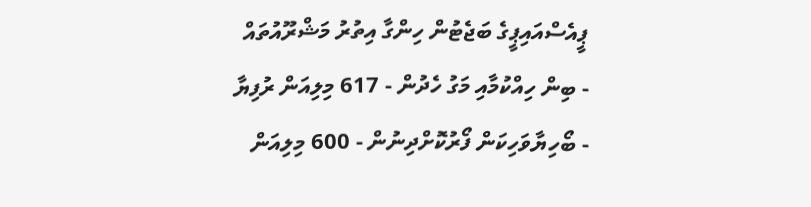ޕީއެސްއައިޕީގެ ބަޖެޓުން ހިންގާ އިތުރު މަޝްރޫއުތައް
- ބިން ހިއްކުމާއި މަގު ހެދުން - 617 މިލިއަން ރުފިޔާ
- ބޯހިޔާވަހިކަން ފޯރުކޮށްދިނުން - 600 މިލިއަން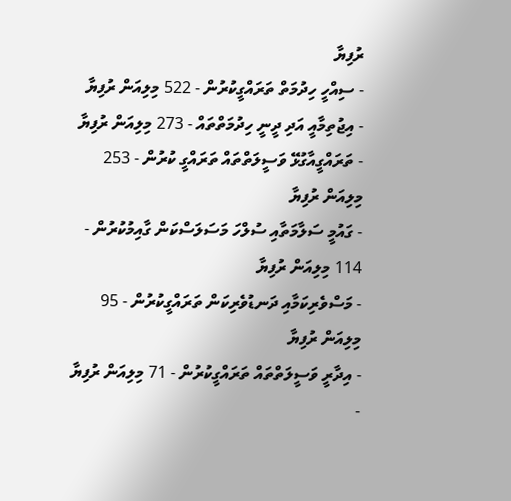ރުފިޔާ
- ސިއްހީ ހިދުމަތް ތަރައްގީކުރުން - 522 މިލިއަން ރުފިޔާ
- އިޖުތިމާއީ އަދި ދީނީ ހިދުމަތްތައް - 273 މިލިއަން ރުފިޔާ
- ތަރައްގީއާގުޅޭ ވަސީލަތްތައް ތަރައްގީ ކުރުން - 253 މިލިއަން ރުފިޔާ
- ގައުމީ ސަލާމަތާއި ސުލްހަ މަސަލަސްކަން ގާއިމުކުރުން - 114 މިލިއަން ރުފިޔާ
- މަސްވެރިކަމާއި ދަނޑުވެރިކަން ތަރައްގީކުރުން - 95 މިލިއަން ރުފިޔާ
- އިދާރީ ވަސީލަތްތައް ތަރައްގީކުރުން - 71 މިލިއަން ރުފިޔާ
-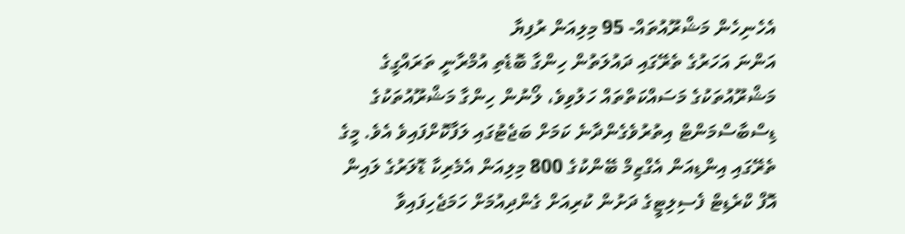އެހެނިހެން މަޝްރޫއުތައް- 95 މިލިއަން ރުފިޔާ
އަންނަ އަހަރުގެ ތެރޭގައި ދައުލަތުން ހިންގާ ބޮޑެތި އުމްރާނީ ތަރައްގީގެ މަޝްރޫއުތަކުގެ މަސައްކަތްތައް ހަލުވިވެ، ލޯނުން ހިންގާ މަޝްރޫއުތަކުގެ ޑިސްބާސްމަންޓް އިތުރުވެގެންދާނެ ކަމަށް ބަޖެޓުގައި ލަފާކޮށްފައިވެ އެވެ. މީގެ ތެރޭގައި އިންޑިއަން އެގްޒިމް ބޭންކުގެ 800 މިލިއަން އެމެރިކާ ޑޮލަރުގެ ލައިން އޮފް ކްރެޑިޓް ފެސިލިޓީގެ ދަށުން ކުރިއަށް ގެންދިއުމަށް ހަމަޖެހިފައިވާ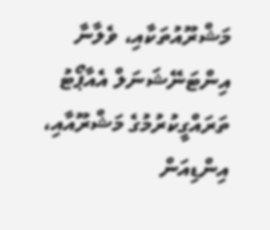މަޝްރޫއުތަކާއި، ވެލާނާ އިންޓަނޭޝަނަލް އެއާޕޯޓު ތަރައްގީކުރުމުގެ މަޝްރޫއާއި، އިންޑިއަން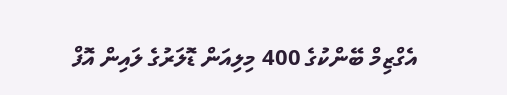އެގްޒިމް ބޭންކުގެ 400 މިލިއަން ޑޮލަރުގެ ލައިން އޮފް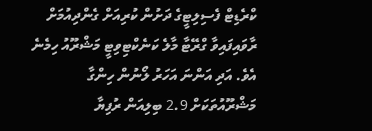ކްރެޑިޓް ފެސިލިޓީގެ ދަށުން ކުރިއަށް ގެންދިއުމަށް ރާވައިފައިވާ ގްރޭޓާ މާލެ ކަނެކްޓިވިޓީ މަޝްރޫއު ހިމެނެ އެވެ. އަދި އަންނަ އަހަރު ލޯނުން ހިންގާ މަޝްރޫއުތަކަށް 2.9 ބިލިއަން ރުފިޔާ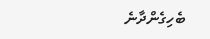ބެހިގެންދާނެ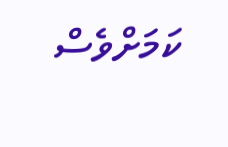ކަމަށްވެސް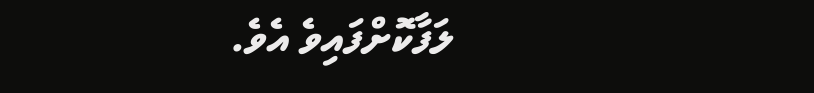ލަފާކޮށްފައިވެ އެވެ.